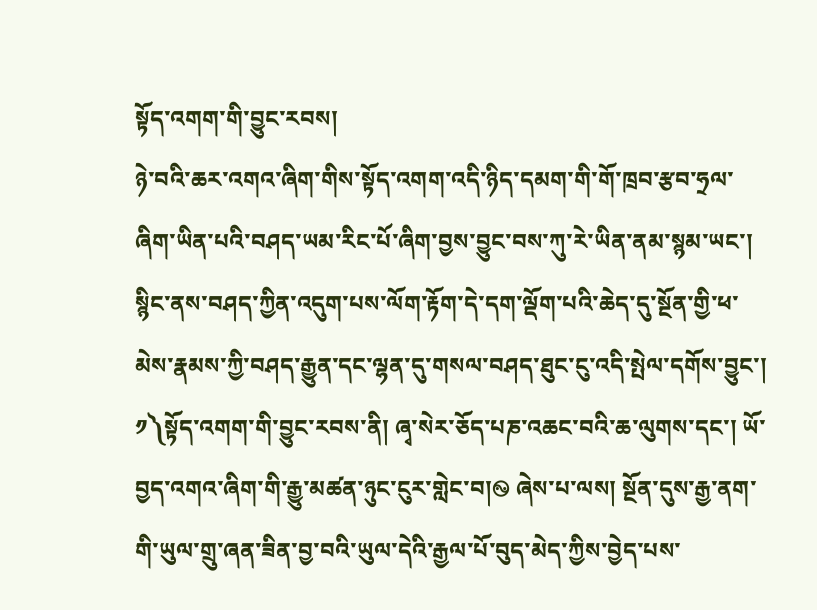སྟོད་འགག་གི་བྱུང་རབས།
ཉེ་བའི་ཆར་འགའ་ཞིག་གིས་སྟོད་འགག་འདི་ཉིད་དམག་གི་གོ་ཁྲབ་རྩབ་ཧྲལ་ཞིག་ཡིན་པའི་བཤད་ཡམ་རིང་པོ་ཞིག་བྱས་བྱུང་བས་ཀུ་རེ་ཡིན་ནམ་སྙམ་ཡང་། སྙིང་ནས་བཤད་ཀྱིན་འདུག་པས་ལོག་རྟོག་དེ་དག་ལྡོག་པའི་ཆེད་དུ་སྔོན་གྱི་ཕ་མེས་རྣམས་ཀྱི་བཤད་རྒྱུན་དང་ལྷན་དུ་གསལ་བཤད་ཐུང་ངུ་འདི་སྤེལ་དགོས་བྱུང་།
༡༽སྟོད་འགག་གི་བྱུང་རབས་ནི། ཞྭ་སེར་ཅོད་པཎ་འཆང་བའི་ཆ་ལུགས་དང་། ཡོ་བྱད་འགའ་ཞིག་གི་རྒྱུ་མཚན་ཉུང་ངུར་གླེང་བ།࿊ ཞེས་པ་ལས། སྔོན་དུས་རྒྱ་ནག་གི་ཡུལ་གྲུ་ཞན་ཟིན་བྱ་བའི་ཡུལ་དེའི་རྒྱལ་པོ་བུད་མེད་ཀྱིས་བྱེད་པས་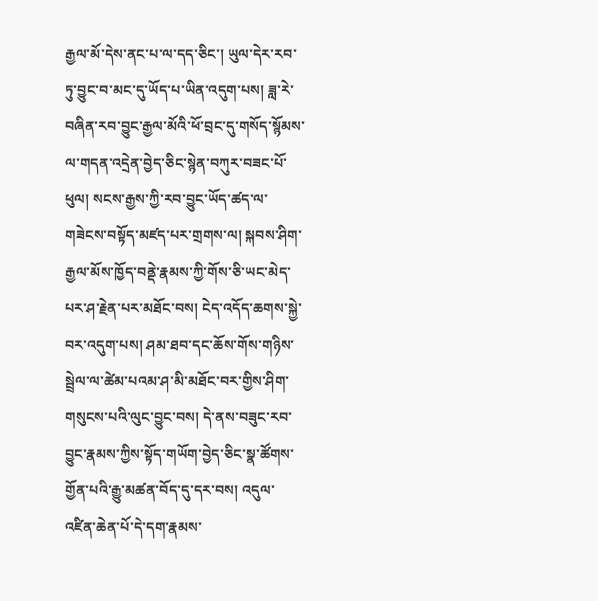རྒྱལ་མོ་དེས་ནང་པ་ལ་དད་ཅིང་། ཡུལ་དེར་རབ་ཏུ་བྱུང་བ་མང་དུ་ཡོད་པ་ཡིན་འདུག་པས། ཟླ་རེ་བཞིན་རབ་བྱུང་རྒྱལ་མོའི་ཕོ་བྲང་དུ་གསོད་སྙོམས་ལ་གདན་འདྲེན་བྱེད་ཅིང་སྙེན་བཀུར་བཟང་པོ་ཕུལ། སངས་རྒྱས་ཀྱི་རབ་བྱུང་ཡོད་ཚད་ལ་གཟེངས་བསྟོད་མཛད་པར་གྲགས་ལ། སྐབས་ཤིག་རྒྱལ་མོས་ཁྱོད་བནྡེ་རྣམས་ཀྱི་གོས་ཅི་ཡང་མེད་པར་ཤ་རྗེན་པར་མཐོང་བས། ངེད་འདོད་ཆགས་སྐྱེ་བར་འདུག་པས། ཤམ་ཐབ་དང་ཆོས་གོས་གཉིས་སྦྲེལ་ལ་ཚེམ་པའམ་ཤ་མི་མཐོང་བར་གྱིས་ཤིག་གསུངས་པའི་ལུང་བྱུང་བས། དེ་ནས་བཟུང་རབ་བྱུང་རྣམས་ཀྱིས་སྟོད་གཡོག་བྱེད་ཅིང་སྣ་ཚོགས་གྱོན་པའི་རྒྱུ་མཚན་བོད་དུ་དར་བས། འདུལ་འཛིན་ཆེན་པོ་དེ་དག་རྣམས་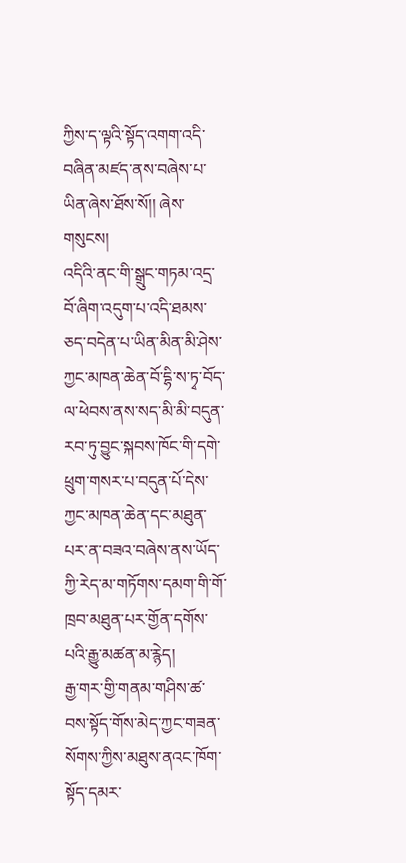ཀྱིས་ད་ལྟའི་སྟོད་འགག་འདི་བཞིན་མཛད་ནས་བཞེས་པ་ཡིན་ཞེས་ཐོས་སོ།། ཞེས་གསུངས།
འདིའི་ནང་གི་སྒྲུང་གཏམ་འདྲ་བོ་ཞིག་འདུག་པ་འདི་ཐམས་ཅད་བདེན་པ་ཡིན་མིན་མི་ཤེས་ཀྱང་མཁན་ཆེན་བོ་དྷི་ས་ཏྭ་བོད་ལ་ཕེབས་ནས་སད་མི་མི་བདུན་རབ་ཏུ་བྱུང་སྐབས་ཁོང་གི་དགེ་ཕྲུག་གསར་པ་བདུན་པོ་དེས་ཀྱང་མཁན་ཆེན་དང་མཐུན་པར་ན་བཟའ་བཞེས་ནས་ཡོད་ཀྱི་རེད་མ་གཏོགས་དམག་གི་གོ་ཁྲབ་མཐུན་པར་གྱོན་དགོས་པའི་རྒྱུ་མཚན་མ་རྙེད།
རྒྱ་གར་གྱི་གནམ་གཤིས་ཚ་བས་སྟོད་གོས་མེད་ཀྱང་གཟན་སོགས་ཀྱིས་མཐུས་ནའང་ཁོག་སྟོད་དམར་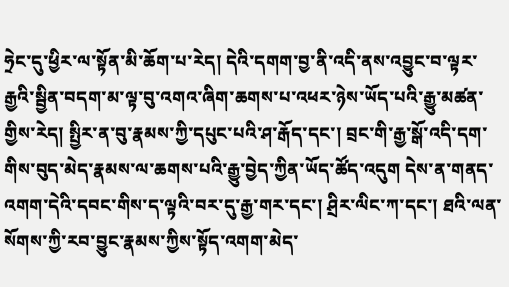ཧྲེང་དུ་ཕྱིར་ལ་སྟོན་མི་ཆོག་པ་རེད། དེའི་དགག་བྱ་ནི་འདི་ནས་འབྱུང་བ་ལྟར་རྒྱའི་སྦྱིན་བདག་མ་ལྟ་བུ་འགའ་ཞིག་ཆགས་པ་འཕར་ཉེས་ཡོད་པའི་རྒྱུ་མཚན་གྱིས་རེད། སྤྱིར་ན་བུ་རྣམས་ཀྱི་དཔུང་པའི་ཤ་རྒོད་དང་། བྲང་གི་རྒྱ་སྒོ་འདི་དག་གིས་བུད་མེད་རྣམས་ལ་ཆགས་པའི་རྒྱུ་བྱེད་ཀྱིན་ཡོད་ཚོད་འདུག དེས་ན་གནད་འགག་དེའི་དབང་གིས་ད་ལྟའི་བར་དུ་རྒྱ་གར་དང་། ཤྲིར་ལིང་ཀ་དང་། ཐའི་ལན་སོགས་ཀྱི་རབ་བྱུང་རྣམས་ཀྱིས་སྟོད་འགག་མེད་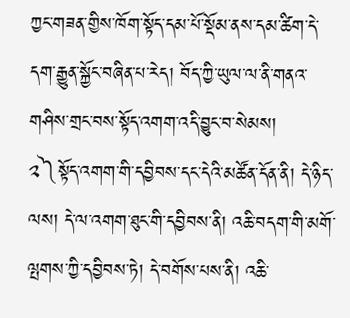ཀྱང་གཟན་གྱིས་ཁོག་སྟོད་དམ་པོ་སྡོམ་ནས་དམ་ཚིག་དེ་དག་རྒྱུན་སྐྱོང་བཞིན་པ་རེད། བོད་ཀྱི་ཡུལ་ལ་ནི་གནའ་གཤིས་གྲང་བས་སྟོད་འགག་འདི་བྱུང་བ་སེམས།
༢༽སྟོད་འགག་གི་དབྱིབས་དང་དེའི་མཚོན་དོན་ནི། དེ་ཉིད་ལས། དེ་ལ་འགག་ཐུང་གི་དབྱིབས་ནི། འཆི་བདག་གི་མགོ་ལྤགས་ཀྱི་དབྱིབས་ཏེ། དེ་བགོས་པས་ནི། འཆི་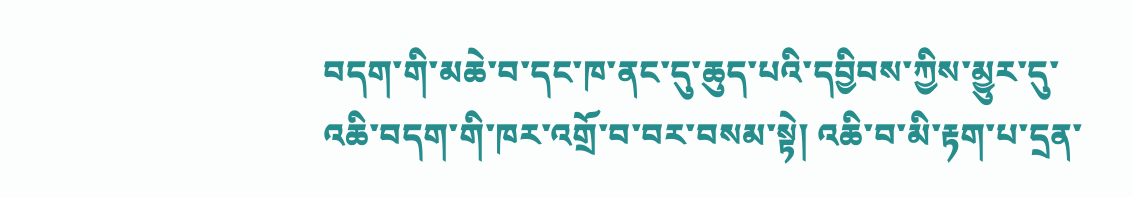བདག་གི་མཆེ་བ་དང་ཁ་ནང་དུ་ཆུད་པའི་དབྱིབས་ཀྱིས་མྱུར་དུ་འཆི་བདག་གི་ཁར་འགྲོ་བ་བར་བསམ་སྟེ། འཆི་བ་མི་རྟག་པ་དྲན་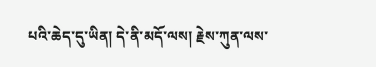པའི་ཆེད་དུ་ཡིན། དེ་ནི་མདོ་ལས། རྗེས་ཀུན་ལས་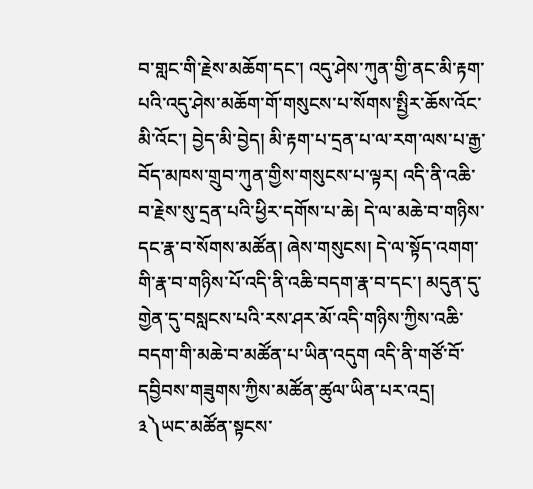བ་གླང་གི་རྗེས་མཆོག་དང་། འདུ་ཤེས་ཀུན་གྱི་ནང་མི་རྟག་པའི་འདུ་ཤེས་མཆོག་གོ་གསུངས་པ་སོགས་སྤྱིར་ཆོས་འོང་མི་འོང་། བྱེད་མི་བྱེད། མི་རྟག་པ་དྲན་པ་ལ་རག་ལས་པ་རྒྱ་བོད་མཁས་གྲུབ་ཀུན་གྱིས་གསུངས་པ་ལྟར། འདི་ནི་འཆི་བ་རྗེས་སུ་དྲན་པའི་ཕྱིར་དགོས་པ་ཆེ། དེ་ལ་མཆེ་བ་གཉིས་དང་རྣ་བ་སོགས་མཚོན། ཞེས་གསུངས། དེ་ལ་སྟོད་འགག་གི་རྣ་བ་གཉིས་པོ་འདི་ནི་འཆི་བདག་རྣ་བ་དང་། མདུན་དུ་གྱེན་དུ་བསླངས་པའི་རས་ཤར་མོ་འདི་གཉིས་ཀྱིས་འཆི་བདག་གི་མཆེ་བ་མཚོན་པ་ཡིན་འདུག འདི་ནི་གཙོ་བོ་དབྱིབས་གཟུགས་ཀྱིས་མཚོན་ཚུལ་ཡིན་པར་འདྲ།
༣༽ཡང་མཚོན་སྟངས་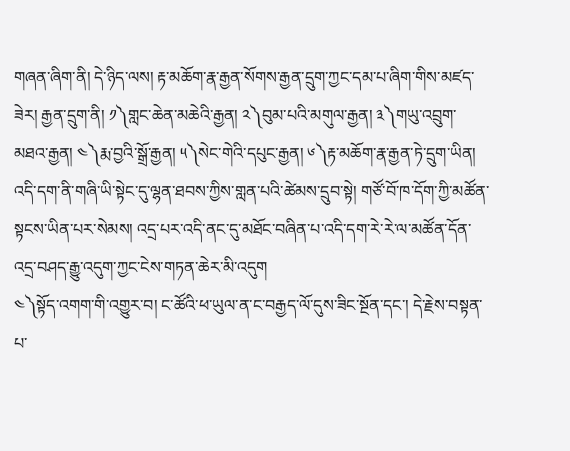གཞན་ཞིག་ནི། དེ་ཉིད་ལས། རྟ་མཆོག་རྣ་རྒྱན་སོགས་རྒྱན་དྲུག་ཀྱང་དམ་པ་ཞིག་གིས་མཛད་ཟེར། རྒྱན་དྲུག་ནི། ༡༽གླང་ཆེན་མཆེའི་རྒྱན། ༢༽བུམ་པའི་མགུལ་རྒྱན། ༣༽གཡུ་འབྲུག་མཐའ་རྒྱན། ༤༽རྨ་བྱའི་སྒྲོ་རྒྱན། ༥༽སེང་གེའི་དཔུང་རྒྱན། ༦༽རྟ་མཆོག་རྣ་རྒྱན་ཏེ་དྲུག་ཡིན། འདི་དག་ནི་གཞི་ཡི་སྟེང་དུ་ལྷན་ཐབས་ཀྱིས་གླན་པའི་ཚེམས་དྲུབ་སྟེ། གཙོ་བོ་ཁ་དོག་ཀྱི་མཚོན་སྟངས་ཡིན་པར་སེམས། འདྲ་པར་འདི་ནང་དུ་མཐོང་བཞིན་པ་འདི་དག་རེ་རེ་ལ་མཚོན་དོན་འདྲ་བཤད་རྒྱུ་འདུག་ཀྱང་ངེས་གཏན་ཆེར་མི་འདུག
༤༽སྟོད་འགག་གི་འགྱུར་བ། ང་ཚོའི་ཕ་ཡུལ་ན་ང་བརྒྱད་ལོ་དུས་ཟིང་སྔོན་དང་། དེ་རྗེས་བསྟན་པ་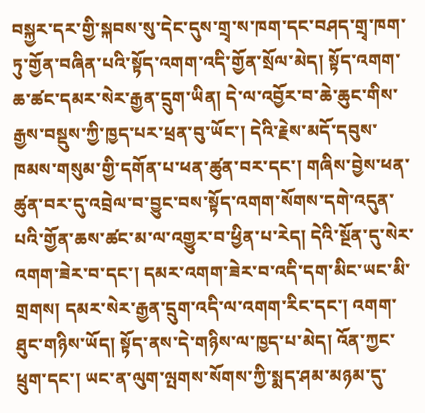བསྐྱར་དར་གྱི་སྐབས་སུ་དེང་དུས་གྲྭ་ས་ཁག་དང་བཤད་གྲྭ་ཁག་ཏུ་གྱོན་བཞིན་པའི་སྟོད་འགག་འདི་གྱོན་སྲོལ་མེད། སྟོད་འགག་ཆ་ཚང་དམར་སེར་རྒྱན་དྲུག་ཡིན། དེ་ལ་འབྱོར་བ་ཆེ་ཆུང་གིས་རྒྱས་བསྡུས་ཀྱི་ཁྱད་པར་ཕྲན་བུ་ཡོང་། དེའི་རྗེས་མདོ་དབུས་ཁམས་གསུམ་གྱི་དགོན་པ་ཕན་ཚུན་བར་དང་། གཞིས་བྱེས་ཕན་ཚུན་བར་དུ་འབྲེལ་བ་བྱུང་བས་སྟོད་འགག་སོགས་དགེ་འདུན་པའི་གྱོན་ཆས་ཚང་མ་ལ་འགྱུར་བ་ཕྱིན་པ་རེད། དེའི་སྔོན་དུ་སེར་འགག་ཟེར་བ་དང་། དམར་འགག་ཟེར་བ་འདི་དག་མིང་ཡང་མི་གྲགས། དམར་སེར་རྒྱན་དྲུག་འདི་ལ་འགག་རིང་དང་། འགག་ཐུང་གཉིས་ཡོད། སྟོད་ནས་དེ་གཉིས་ལ་ཁྱད་པ་མེད། འོན་ཀྱང་ཕྲུག་དང་། ཡང་ན་ལུག་ལྤགས་སོགས་ཀྱི་སྨད་ཤམ་མཉམ་དུ་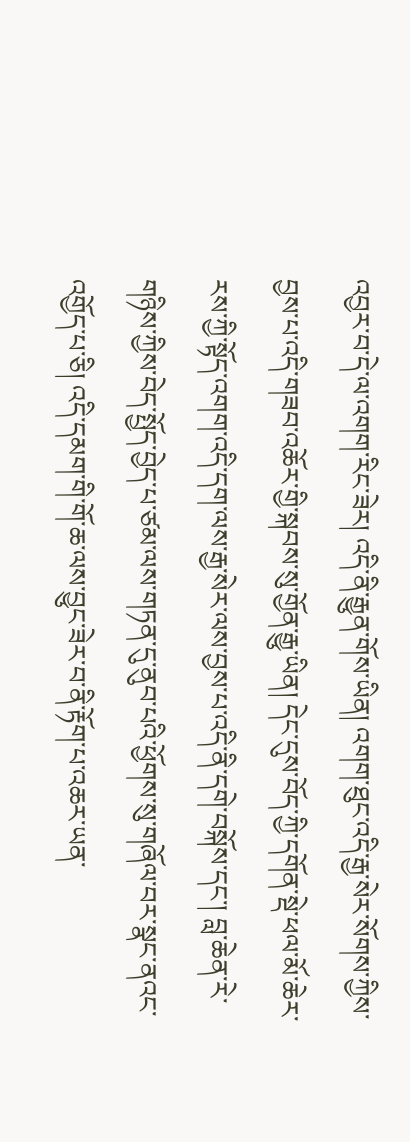འབྱར་བ་དེ་ལ་འགག་རིང་ཟེར། འདི་ནི་རྒྱུན་གོས་ཡིན། འགག་ཐུང་འདི་རྒྱ་སེར་སོགས་ཀྱིས་བྱས་པ་འདི་གཟབ་འཆོར་གྱི་སྐབས་སུ་གྱོན་རྒྱུ་ཡིན། དེང་དུས་བོད་ཀྱི་དགོན་སྡེ་ཕལ་མོ་ཆེར་རས་ཀྱི་སྟོད་འགག་འདི་དག་ལས་རྒྱ་སེར་ལས་བྱས་པ་འདི་ནི་དགེ་བསྐོས་དང་། བླ་ཆེན་རེ་གཉིས་ཀྱིས་བེད་སྤྱོད་བྱེད་པ་ཙམ་ལས་གཏན་དུ་ནུབ་པའི་ཕྱོགས་སུ་གཞོལ་བར་སྣང་ནའང་འགྱོད་པ་ཅི། འདི་དམག་གི་གོ་ཆ་ལས་བྱུང་ཟེར་བ་ནི་རྟོག་པ་འཆར་ཡན་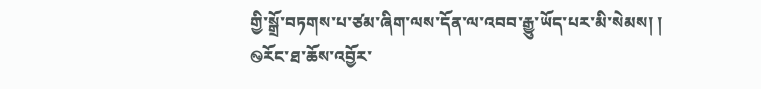གྱི་སྒྲོ་བཏགས་པ་ཙམ་ཞིག་ལས་དོན་ལ་འབབ་རྒྱུ་ཡོད་པར་མི་སེམས། །
࿊རོང་ཐ་ཆོས་འབྱོར་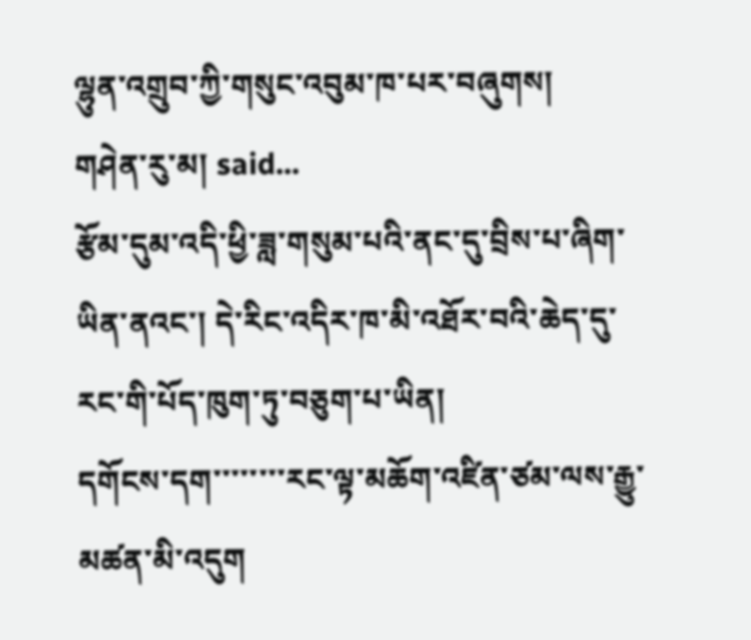ལྷུན་འགྲུབ་ཀྱི་གསུང་འབུམ་ཁ་པར་བཞུགས།
གཤེན་རུ་མ། said...
རྩོམ་དུམ་འདི་ཕྱི་ཟླ་གསུམ་པའི་ནང་དུ་བྲིས་པ་ཞིག་ཡིན་ནའང་། དེ་རིང་འདིར་ཁ་མི་འཐོར་བའི་ཆེད་དུ་རང་གི་པོད་ཁུག་ཏུ་བཅུག་པ་ཡིན།
དགོངས་དག་་་་་་་་རང་ལྟ་མཆོག་འཛིན་ཙམ་ལས་རྒྱུ་མཚན་མི་འདུག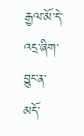རྒྱལ་མོ་དེ་འདྲ་ཞིག་བྱུང་ན་མདོ་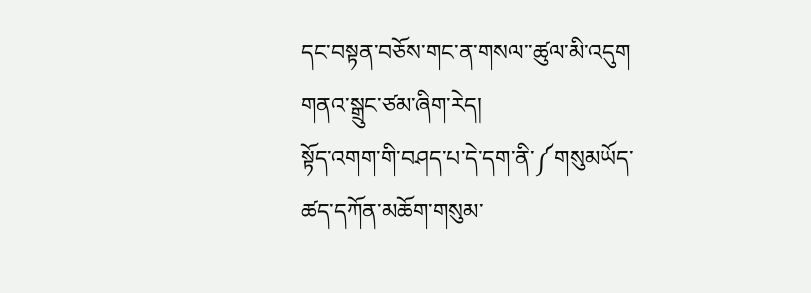དང་བསྟན་བཅོས་གང་ན་གསལ་་ཚུལ་མི་འདུག
གནའ་སྒྲུང་ཙམ་ཞིག་རེད།
སྟོད་འགག་གི་བཤད་པ་དེ་དག་ནི་༼གསུམཡོད་ཚད་དཀོན་མཆོག་གསུམ་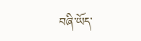བཞི་ཡོད་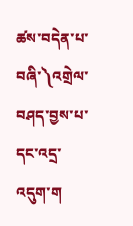ཚས་བདེན་པ་བཞི་༽འགྲེལ་བཤད་བྱས་པ་དང་འདྲ་འདུག་ག